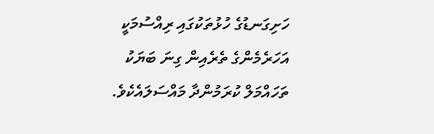ހަށިގަނޑުގެ ހުޅުތަކުގައި ރިއްސުމަކީ އަހަރެމެންގެ ތެރެއިން ގިނަ ބަޔަކު ތަހައްމަލް ކުރަމުންދާ މައްސަލައެކެވެ.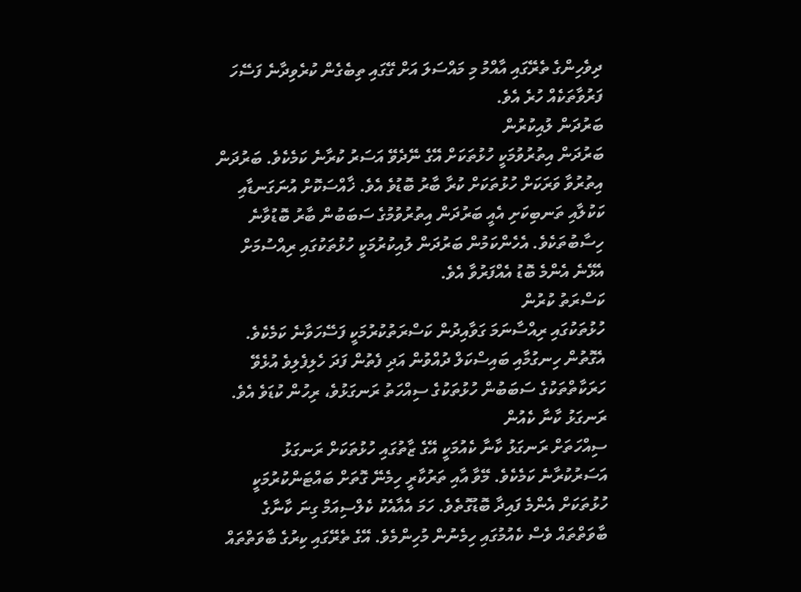ދިވެހިންގެ ތެރޭގައި އާއްމު މި މައްސަލަ އަށް ގޭގައި ތިބެގެން ކުރެވިދާނެ ފަސޭހަ ފަރުވާތަކެއް ހުރެ އެވެ.
ބަރުދަން ލުއިކުރުން
ބަރުދަން އިތުރުވުމަކީ ހުޅުތަކަށް އޭގެ ނޭދެވޭ އަސަރު ކުރާނެ ކަމެކެވެ. ބަރުދަން އިތުރުވާ ވަރަކަށް ހުޅުތަކަށް ކުރާ ބާރު ބޮޑުވެ އެވެ. ޚާއްސަކޮށް އުނަގަނޑާއި ކަކުލާއި ތަނބިކަށި އެއީ ބަރުދަން އިތުރުވުމުގެ ސަބަބުން ބާރު ބޮޑުވާނެ ހިސާބުތަކެވެ. އެހެންކަމުން ބަރުދަން ލުއިކުރުމަކީ ހުޅުތަކުގައި ރިއްސުމަށް އެޅޭނެ އެންމެ ބޮޑު އެއްފަރުވާ އެވެ.
ކަސްރަތު ކުރުން
ހުޅުތަކުގައި ރިއްސާނަމަ ގަވާއިދުން ކަސްރަތުކުރުމަކީ ފަސޭހަވާނެ ކަމެކެވެ. އެގޮތުން ހިނގުމާއި ބައިސްކަލް ދުއްވުން އަދި ފެތުން ފަދަ ހެލިފެލިވެ އުޅެވޭ ހަރަކާތްތަކުގެ ސަބަބުން ހުޅުތަކުގެ ސިއްހަތު ރަނގަޅުވެ، ރިހުން ކުޑަވެ އެވެ.
ރަނގަޅު ކާނާ ކެއުން
ސިއްހަތަށް ރަނގަޅު ކާނާ ކެއުމަކީ އޭގެ ޒާތުގައި ހުޅުތަކަށް ރަނގަޅު އަސަރުކުރާނެ ކަމެކެވެ. މޭވާ އާއި ތަރުކާރީ ހިމެނޭ ގޮތަށް ބައްޓަންކުރުމަކީ ހުޅުތަކަށް އެންމެ ފައިދާ ބޮޑުގޮތެވެ. ހަމަ އެއާއެކު ކެލްސިއަމް ގިނަ ކާނާގެ ބާވަތްތައް ވެސް ކެއުމުގައި ހިމެނުން މުހިންމެވެ. އޭގެ ތެރޭގައި ކިރުގެ ބާވަތްތައް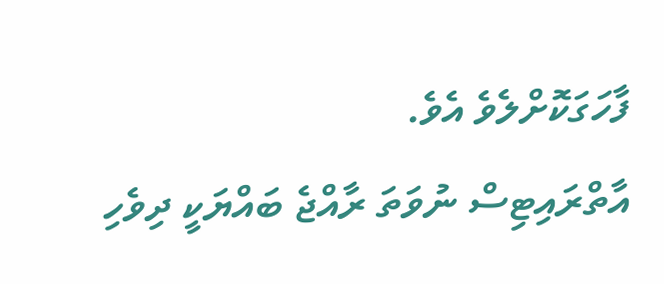ފާހަގަކޮށްލެވެ އެވެ.
އާތްރައިޓިސް ނުވަތަ ރާއްޖެ ބައްޔަކީ ދިވެހި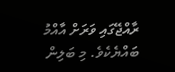ރާއްޖޭގައި ވަރަށް އާއްމު ބައްޔެކެވެ. މި ބަލިން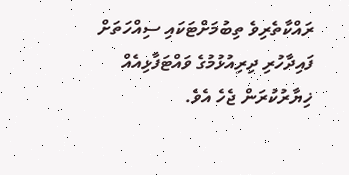ރައްކާތެރިވެ ތިބުމަށްޓަކައި ސިއްހަތަށް ފައިދާހުރި ދިރިއުޅުމުގެ ވައްޓަފާޅިއެއް ޚިޔާރުކުރަން ޖެހެ އެވެ.